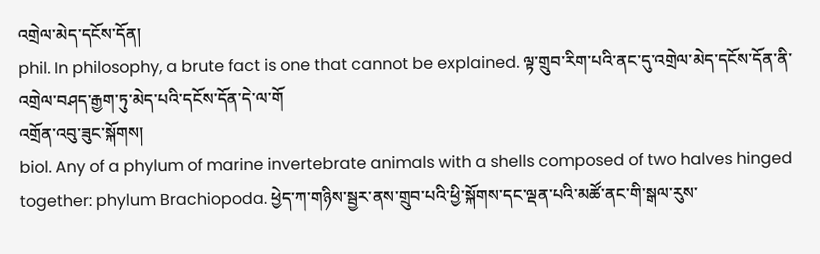འགྲེལ་མེད་དངོས་དོན།
phil. In philosophy, a brute fact is one that cannot be explained. ལྟ་གྲུབ་རིག་པའི་ནང་དུ་འགྲེལ་མེད་དངོས་དོན་ནི་འགྲེལ་བཤད་རྒྱག་ཏུ་མེད་པའི་དངོས་དོན་དེ་ལ་གོ
འགྲོན་འབུ་ཟུང་སྐོགས།
biol. Any of a phylum of marine invertebrate animals with a shells composed of two halves hinged together: phylum Brachiopoda. ཕྱེད་ཀ་གཉིས་སྦྱར་ནས་གྲུབ་པའི་ཕྱི་སྐོགས་དང་ལྡན་པའི་མཚོ་ནང་གི་སྒལ་རུས་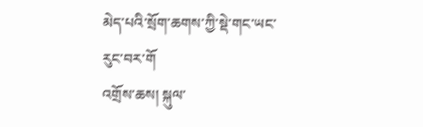མེད་པའི་སྲོག་ཆགས་ཀྱི་སྡེ་གང་ཡང་རུང་བར་གོ
འགྲོས་ཆས། སྐུལ་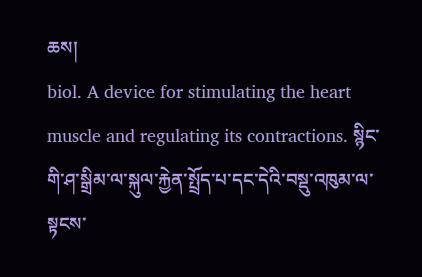ཆས།
biol. A device for stimulating the heart muscle and regulating its contractions. སྙིང་གི་ཤ་སྒྲིམ་ལ་སྐུལ་རྐྱེན་སྤྲོད་པ་དང་དེའི་བསྡུ་འཁུམ་ལ་སྟངས་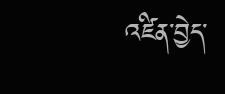འཛིན་བྱེད་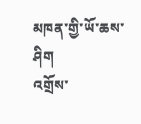མཁན་གྱི་ཡོ་ཆས་ཤིག
འགྲོས་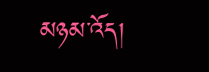མཉམ་འོད།